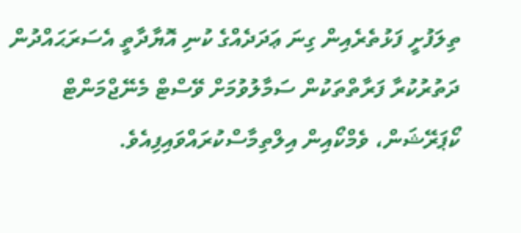ތިލަފުށީ ފަޅުތެރެއިން ގިނަ ޢަދަދެއްގެ ކުނި އޮޔާދާތީ އެސަރަޙައްދުން ދަތުރުކުރާ ފަރާތްތަކުން ސަމާލުވުމަށް ވޭސްޓް މެނޭޖްމަންޓް ކޯޕަރޭޝަން، ވެމްކޯއިން އިލްތިމާސްކުރައްވައިފިއެވެ.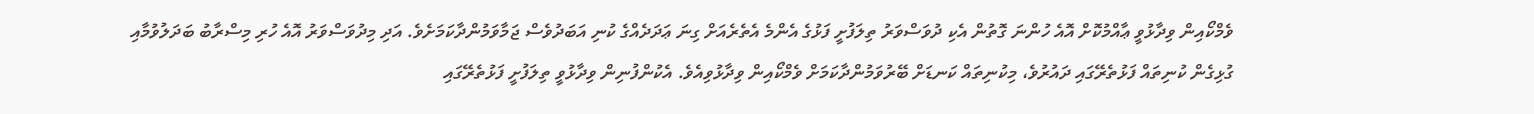ވެމްކޯއިން ވިދާޅުވީ ޢާއްމުކޮށް އޮއެ ހުންނަ ގޮތުން އެކި ދުވަސްވަރު ތިލަފުށީ ފަޅުގެ އެންމެ އެތެރެއަށް ގިނަ ޢަދަދެއްގެ ކުނި އަބަދުވެސް ޖަމާވަމުންދާކަމަށެވެ. އަދި މިދުވަސްވަރު އޮއެ ހުރި މިސްރާބު ބަދަލުވުމާއި ގުޅިގެން ކުނިތައް ފަޅުތެރޭގައި ދައުރުވެ، މިކުނިތައް ކަނޑަށް ބޭރުވަމުންދާކަމަށް ވެމްކޯއިން ވިދާޅުވިއެވެ. އެކުންފުނިން ވިދާޅުވީ ތިލަފުށީ ފަޅުތެރޭގައި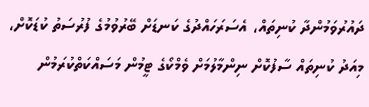ދައުރުވަމުންދާ ކުނިތައް، އެސަރަހައްދުގެ ކަނޑަށް ބޭރުވުމުގެ ފުރުސަތު ކުޑަކޮށް، މިއަދު ކުނިތައް ސާފުކޮށް ނިންމާލުމަށް ވެމްކޯގެ ޓީމުން މަސައްކަތްކުރަމުން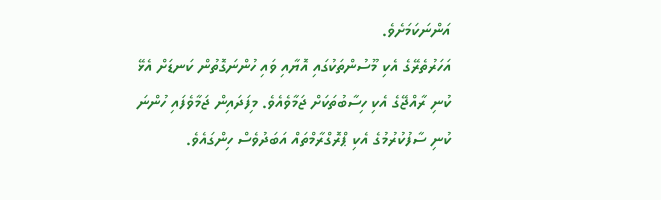އަންނަކަމަށެވެ.
އަހަރުތެރޭގެ އެކި މޫސުންތަކުގައި އޮޔާއި ވައި ހުންނަގޮތުން ކަނޑަށް އެޅޭ ކުނި ރާއްޖޭގެ އެކި ހިސާބުތަކަށް ޖަމާވެއެވެ. މިފަދައިން ޖަމާވެފައި ހުންނަ ކުނި ސާފުކުރުމުގެ އެކި ޕްރޮގްރާމްތައް އަބަދުވެސް ހިންގައެވެ.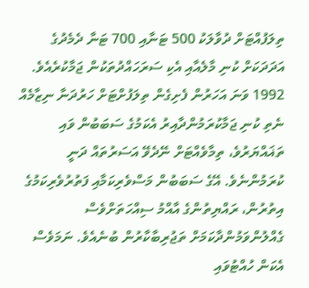ތިލަފުއްޓަށް ދުވާލަކު 500 ޓަނާއި 700 ޓަނާ ދެމެދުގެ އަދަދަކަށް ކުނި މާލެއާއި އެކި ސަރަހައްދުތަކުން ޖަމާކުރެއެވެ. 1992 ވަނަ އަހަރުން ފެށިގެން ތިލަފުށްޓަށް ހަރުދަނާ ނިޒާމެއް ނެތި ކުނި ޖަމާކުރަމުންދާއިރު އެކަމުގެ ސަބަބުން ވައި ތަޣައްޔަރުވެ، ތިމާވެއްޓަށް ނޭދެވޭ އަސަރުތައް ދަނީ ކުރަމުންނެވެ. އޭގެ ސަބަބުން މަސްވެރިކަމާއި ފަތުރުވެރިކަމުގެ އިތުރުން، ރައްޔިތުންގެ އާއްމު ސިއްހަތަށްވެސް ގެއްލުންވަމުންދާކަމަށް ތަޖުރިބާކާރުން ބުނެއެވެ. ނަމަވެސް އެކަން ހުއްޓުވައި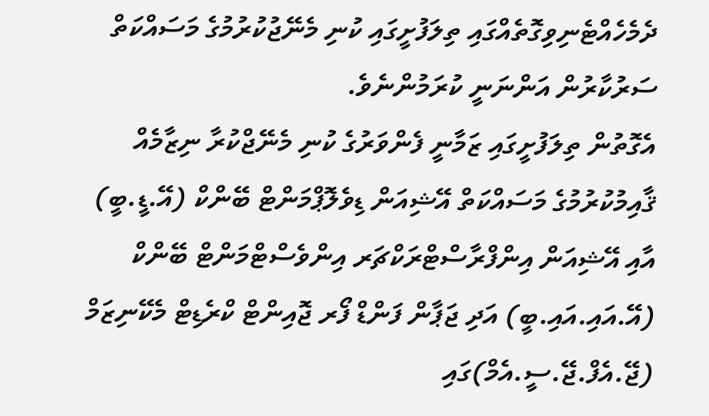ދެމެހެއްޓެނިވިގޮތެއްގައި ތިލަފުށީގައި ކުނި މެނޭޖުކުރުމުގެ މަސައްކަތް ސަރުކާރުން އަންނަނީ ކުރަމުންނެވެ.
އެގޮތުން ތިލަފުށީގައި ޒަމާނީ ފެންވަރުގެ ކުނި މެނޭޖްކުރާ ނިޒާމެއް ޤާއިމުކުރުމުގެ މަސައްކަތް އޭޝިއަން ޑިވެލޮޕްމަންޓް ބޭންކް (އޭ.ޑީ.ބީ) އާއި އޭޝިއަން އިންފްރާސްޓްރަކްޗަރ އިންވެސްޓްމަންޓް ބޭންކް (އޭ.އައި.އައި.ބީ) އަދި ޖަޕާން ފަންޑް ފޯރ ޖޮއިންޓް ކްރެޑިޓް މެކޭނިޒަމް (ޖޭ.އެފް.ޖޭ.ސީ.އެމް)ގައި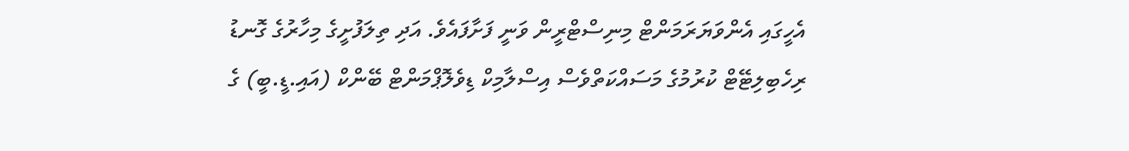އެހީގައި އެންވަޔަރަމަންޓް މިނިސްޓްރީން ވަނީ ފަށާފައެވެ. އަދި ތިލަފުށީގެ މިހާރުގެ ގޮނޑު ރިހެބިލިޓޭޓް ކުރުމުގެ މަސައްކަތްވެސް އިސްލާމިކް ޑިވެލޮޕްމަންޓް ބޭންކް (އައި.ޑީ.ބީ) ގެ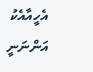އެހީއާއެކު އަންނަނީ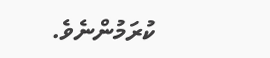ކުރަމުންނެވެ.